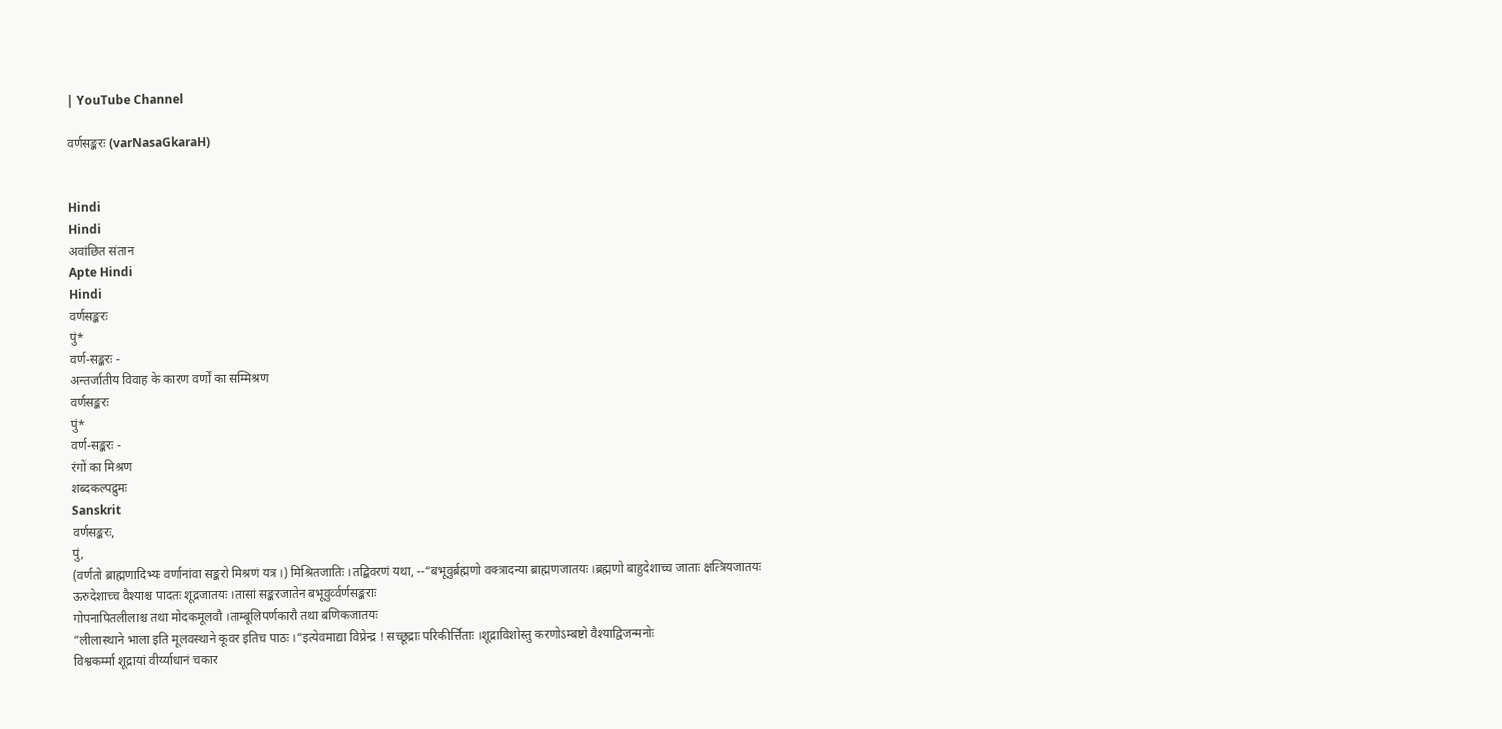| YouTube Channel

वर्णसङ्करः (varNasaGkaraH)


Hindi
Hindi
अवांछित संतान
Apte Hindi
Hindi
वर्णसङ्करः
पुं*
वर्ण-सङ्करः -
अन्तर्जातीय विवाह के कारण वर्णों का सम्मिश्रण
वर्णसङ्करः
पुं*
वर्ण-सङ्करः -
रंगों का मिश्रण
शब्दकल्पद्रुमः
Sanskrit
वर्णसङ्करः,
पुं,
(वर्णतो ब्राह्मणादिभ्यः वर्णानांवा सङ्करो मिश्रणं यत्र ।) मिश्रितजातिः ।तद्बिवरणं यथा, --“बभूवुर्ब्रह्मणो वक्त्रादन्या ब्राह्मणजातयः ।ब्रह्मणो बाहुदेशाच्च जाताः क्षत्त्रियजातयः
ऊरुदेशाच्च वैश्याश्च पादतः शूद्रजातयः ।तासां सङ्करजातेन बभूवुर्व्वर्णसङ्कराः
गोपनापितलीलाश्च तथा मोदकमूलवौ ।ताम्बूलिपर्णकारौ तथा बणिकजातयः
”लीलास्थाने भाला इति मूलवस्थाने कूवर इतिच पाठः ।“इत्येवमाद्या विप्रेन्द्र ! सच्छूद्राः परिकीर्त्तिताः ।शूद्राविशोस्तु करणोऽम्बष्टो वैश्याद्विजन्मनोः
विश्वकर्म्मा शूद्रायां वीर्य्याधानं चकार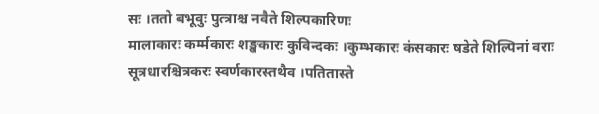सः ।ततो बभूवुः पुत्त्राश्च नवैते शिल्पकारिणः
मालाकारः कर्म्मकारः शङ्खकारः कुविन्दकः ।कुम्भकारः कंसकारः षडेते शिल्पिनां वराः
सूत्रधारश्चित्रकरः स्वर्णकारस्तथैव ।पतितास्ते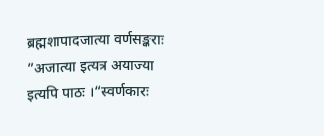ब्रह्मशापादजात्या वर्णसङ्कराः
”अजात्या इत्यत्र अयाज्या इत्यपि पाठः ।“स्वर्णकारः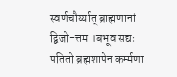स्वर्णचौर्य्यात् ब्राह्मणानां द्बिजो-त्तम ।बभूव सद्यः पतितो ब्रह्मशापेन कर्म्मणा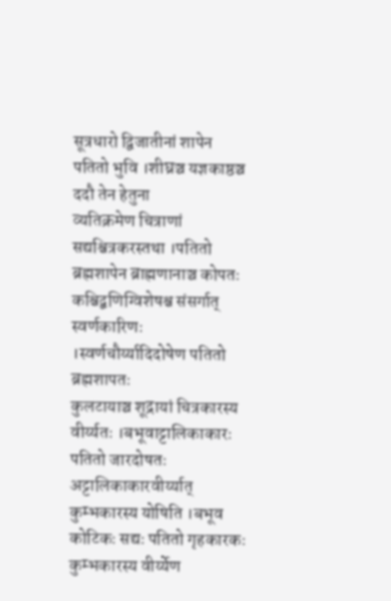सूत्रधारो द्विजातीनां शापेन पतितो भुवि ।शीघ्रञ्च यज्ञकाष्ठञ्च ददौ तेन हेतुना
व्यतिक्रमेण चित्राणां सद्यश्चित्रकरस्तथा ।पतितो ब्रह्मशापेन ब्राह्मणानाञ्च कोपतः
कश्चिद्बणिग्विशेषश्च संसर्गात् स्वर्णकारिणः ।स्वर्णचौर्य्यादिदोषेण पतितो ब्रह्मशापतः
कुलटायाञ्च शूद्रायां चित्रकारस्य वीर्य्यतः ।बभूवाट्टालिकाकारः पतितो जारदोषतः
अट्टालिकाकारवीर्य्यात् कुम्भकारस्य योषिति ।बभूव कोटिकः सद्यः पतितो गृहकारकः
कुम्भकारस्य वीर्य्येण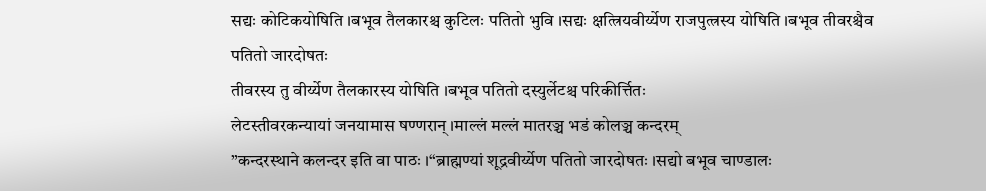सद्यः कोटिकयोषिति ।बभूव तैलकारश्च कुटिलः पतितो भुवि ।सद्यः क्षत्त्रियवीर्य्येण राजपुत्त्रस्य योषिति ।बभूव तीवरश्चैव पतितो जारदोषतः
तीवरस्य तु वीर्य्येण तैलकारस्य योषिति ।बभूव पतितो दस्युर्लेटश्च परिकीर्त्तितः
लेटस्तीवरकन्यायां जनयामास षण्णरान् ।माल्लं मल्लं मातरञ्च भडं कोलञ्च कन्दरम्
”कन्दरस्थाने कलन्दर इति वा पाठः ।“ब्राह्मण्यां शूद्रवीर्य्येण पतितो जारदोषतः ।सद्यो बभूव चाण्डालः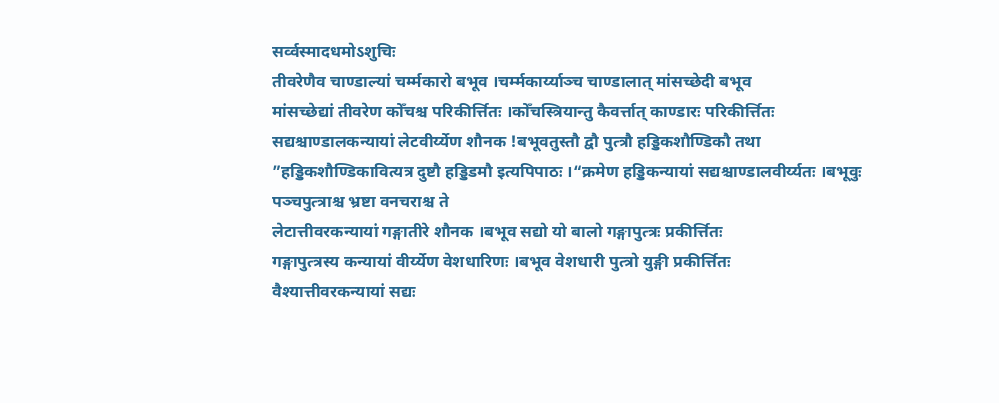सर्व्वस्मादधमोऽशुचिः
तीवरेणैव चाण्डाल्यां चर्म्मकारो बभूव ।चर्म्मकार्य्याञ्च चाण्डालात् मांसच्छेदी बभूव
मांसच्छेद्यां तीवरेण कोँचश्च परिकीर्त्तितः ।कोँचस्त्रियान्तु कैवर्त्तात् काण्डारः परिकीर्त्तितः
सद्यश्चाण्डालकन्यायां लेटवीर्य्येण शौनक !बभूवतुस्तौ द्वौ पुत्त्रौ हड्डिकशौण्डिकौ तथा
”हड्डिकशौण्डिकावित्यत्र दुष्टौ हड्डिडमौ इत्यपिपाठः ।“क्रमेण हड्डिकन्यायां सद्यश्चाण्डालवीर्य्यतः ।बभूवुः पञ्चपुत्त्राश्च भ्रष्टा वनचराश्च ते
लेटात्तीवरकन्यायां गङ्गातीरे शौनक ।बभूव सद्यो यो बालो गङ्गापुत्त्रः प्रकीर्त्तितः
गङ्गापुत्त्रस्य कन्यायां वीर्य्येण वेशधारिणः ।बभूव वेशधारी पुत्त्रो युङ्गी प्रकीर्त्तितः
वैश्यात्तीवरकन्यायां सद्यः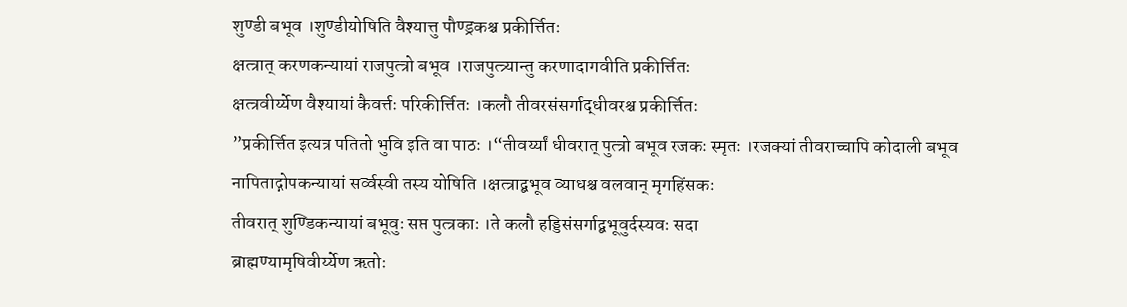शुण्डी बभूव ।शुण्डीयोषिति वैश्यात्तु पौण्ड्रकश्च प्रकीर्त्तितः
क्षत्त्रात् करणकन्यायां राजपुत्त्रो बभूव ।राजपुत्त्र्यान्तु करणादागवीति प्रकीर्त्तितः
क्षत्त्रवीर्य्येण वैश्यायां कैवर्त्तः परिकीर्त्तितः ।कलौ तीवरसंसर्गाद्धीवरश्च प्रकीर्त्तितः
”प्रकीर्त्तित इत्यत्र पतितो भुवि इति वा पाठः ।“तीवर्य्यां धीवरात् पुत्त्रो बभूव रजकः स्मृतः ।रजक्यां तीवराच्चापि कोदाली बभूव
नापिताद्गोपकन्यायां सर्व्वस्वी तस्य योषिति ।क्षत्त्राद्बभूव व्याधश्च वलवान् मृगहिंसकः
तीवरात् शुण्डिकन्यायां बभूवुः सप्त पुत्त्रकाः ।ते कलौ हड्डिसंसर्गाद्बभूवुर्दस्यवः सदा
ब्राह्मण्यामृषिवीर्य्येण ऋतोः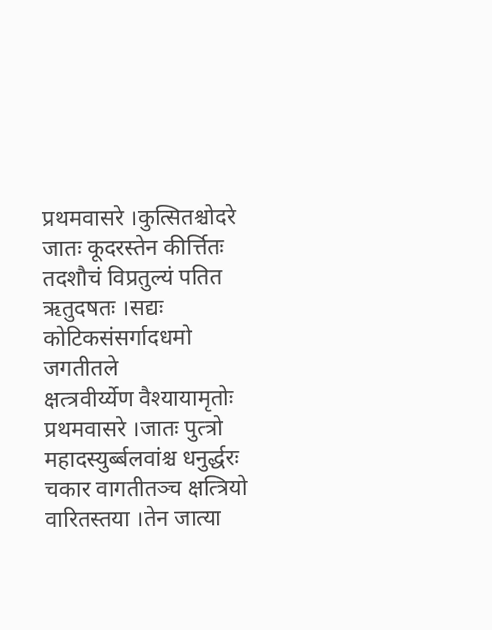प्रथमवासरे ।कुत्सितश्चोदरे जातः कूदरस्तेन कीर्त्तितः
तदशौचं विप्रतुल्यं पतित ऋतुदषतः ।सद्यः कोटिकसंसर्गादधमो जगतीतले
क्षत्त्रवीर्य्येण वैश्यायामृतोः प्रथमवासरे ।जातः पुत्त्रो महादस्युर्ब्बलवांश्च धनुर्द्धरः
चकार वागतीतञ्च क्षत्त्रियो वारितस्तया ।तेन जात्या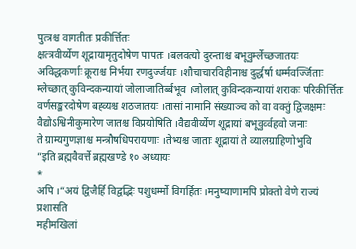पुत्त्रश्च वागतीतः प्रकीर्त्तितः
क्षत्त्रवीर्य्येण शूद्रायामृतुदोषेण पापतः ।बलवत्यो दुरन्ताश्च बभूवुर्म्लेच्छजातयः
अविद्धकर्णाः क्रूराश्च निर्भया रणदुर्ज्जयाः ।शौचाचारविहीनाश्च दुर्द्धर्षा धर्म्मवर्ज्जिताः
म्लेच्छात् कुविन्दकन्यायां जोलाजातिर्ब्बभूव ।जोलात् कुविन्दकन्यायां शराकः परिकीर्त्तितः
वर्णसङ्करदोषेण बह्व्यश्च शठजातयः ।तासां नामानि संख्याञ्च को वा वक्तुं द्विजक्षमः
वैद्योऽश्विनीकुमारेण जातश्च विप्रयोषिति ।वैद्यवीर्य्येण शूद्रायां बभूवुर्व्वहवो जनाः
ते ग्राम्यगुणज्ञाश्च मन्त्रौषधिपरायणाः ।तेभ्यश्च जाताः शूद्रायां ते व्यालग्राहिणोभुवि
”इति ब्रह्मवैवर्त्ते ब्रह्मखण्डे १० अध्यायः
*
अपि ।“अयं द्विजैर्हि विद्वद्भिः पशुधर्म्मो विगर्हितः ।मनुष्याणामपि प्रोक्तो वेणे राज्यं प्रशासति
महीमखिलां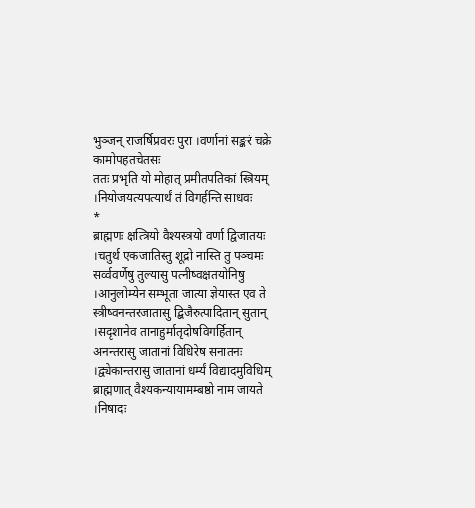भुञ्जन् राजर्षिप्रवरः पुरा ।वर्णानां सङ्करं चक्रे कामोपहतचेतसः
ततः प्रभृति यो मोहात् प्रमीतपतिकां स्त्रियम् ।नियोजयत्यपत्यार्थं तं विगर्हन्ति साधवः
*
ब्राह्मणः क्षत्त्रियो वैश्यस्त्रयो वर्णा द्विजातयः ।चतुर्थ एकजातिस्तु शूद्रो नास्ति तु पञ्चमः
सर्व्ववर्णेषु तुल्यासु पत्नीष्वक्षतयोनिषु ।आनुलोम्येन सम्भूता जात्या ज्ञेयास्त एव ते
स्त्रीष्वनन्तरजातासु द्बिजैरुत्पादितान् सुतान् ।सदृशानेव तानाहुर्मातृदोषविगर्हितान्
अनन्तरासु जातानां विधिरेष सनातनः ।द्व्येकान्तरासु जातानां धर्म्यं विद्यादमुविधिम्
ब्राह्मणात् वैश्यकन्यायामम्बष्ठो नाम जायते ।निषादः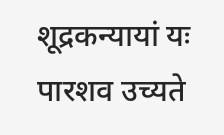शूद्रकन्यायां यः पारशव उच्यते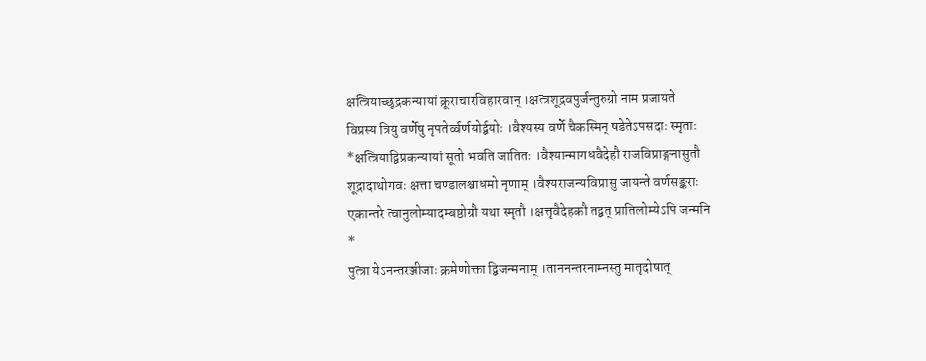क्षत्त्रियाच्छृद्रकन्यायां क्रूराचारविहारवान् ।क्षत्त्रशूद्रवपुर्जन्तुरुग्रो नाम प्रजायते
विप्रस्य त्रियु वर्णेषु नृपतेर्व्वर्णयोर्द्बयोः ।वैश्यस्य वर्णे चैकस्मिन् षडेतेऽपसदाः स्मृताः
*क्षत्त्रियाद्विप्रकन्यायां सूतो भवति जातितः ।वैश्यान्मागधवैदेहौ राजविप्राङ्गनासुतौ
शूद्रादाथोगवः क्षत्ता चण्डालश्चाधमो नृणाम् ।वैश्यराजन्यविप्रासु जायन्ते वर्णसङ्कराः
एकान्तरे त्वानुलोम्यादम्बष्ठोग्रौ यथा स्मृतौ ।क्षत्तृवैदेहकौ तद्बत् प्रातिलोम्येऽपि जन्मनि
*
पुत्त्रा येऽनन्तरञ्जीजाः क्रमेणोक्ता द्बिजन्मनाम् ।ताननन्तरनाम्नस्तु मातृदोषात्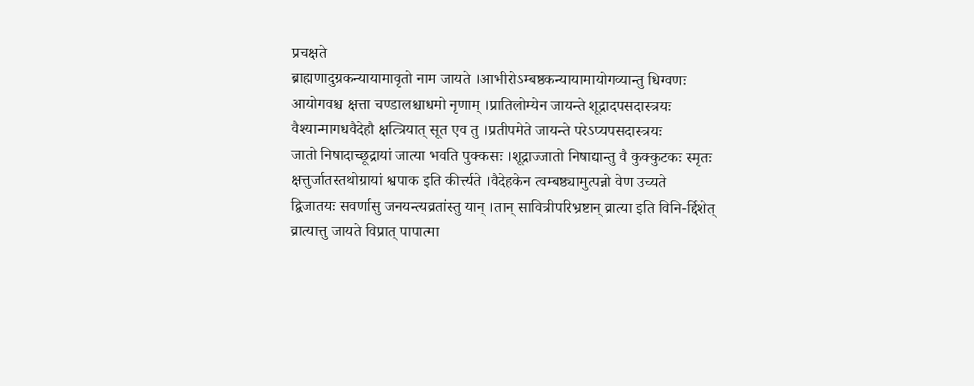प्रचक्षते
ब्राह्मणादुग्रकन्यायामावृतो नाम जायते ।आभीरोऽम्बष्ठकन्यायामायोगव्यान्तु धिग्वणः
आयोगवश्च क्षत्ता चण्डालश्चाधमो नृणाम् ।प्रातिलोम्येन जायन्ते शूद्रादपसदास्त्रयः
वैश्यान्मागधवैदेहौ क्षत्त्रियात् सूत एव तु ।प्रतीपमेते जायन्ते परेऽप्यपसदास्त्रयः
जातो निषादाच्छूद्रायां जात्या भवति पुक्कसः ।शूद्राज्जातो निषाद्यान्तु वै कुक्कुटकः स्मृतः
क्षत्तुर्जातस्तथोग्रायां श्वपाक इति कीर्त्त्यते ।वैदेहकेन त्वम्बष्ठ्यामुत्पन्नो वेण उच्यते
द्विजातयः सवर्णासु जनयन्त्यव्रतांस्तु यान् ।तान् सावित्रीपरिभ्रष्टान् व्रात्या इति विनि-र्द्दिशेत्
व्रात्यात्तु जायते विप्रात् पापात्मा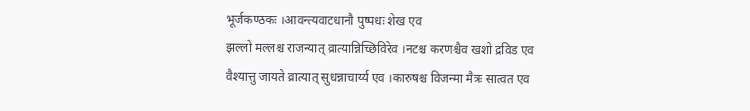भूर्जकण्ठकः ।आवन्त्यवाटधानौ पुष्पधः शेख एव
झल्लो मल्लश्च राजन्यात् व्रात्यान्निच्छिविरेव ।नटश्च करणश्चैव खशो द्रविड एव
वैश्यात्तु जायते व्रात्यात् सुधन्नाचार्य्य एव ।कारुषश्च विजन्मा मैत्रः सात्वत एव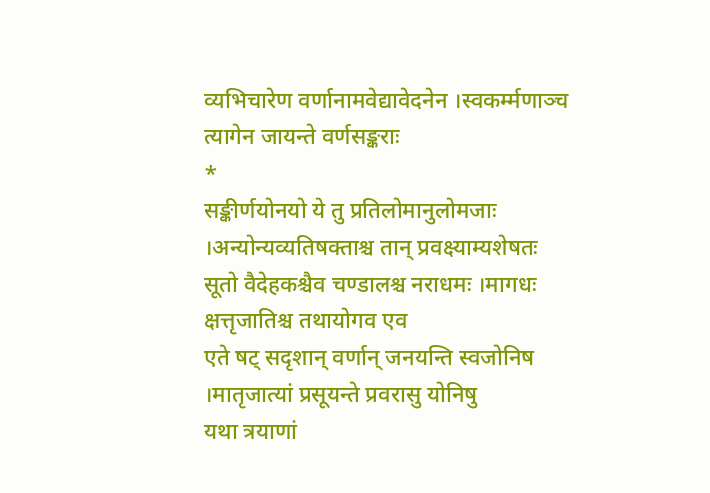व्यभिचारेण वर्णानामवेद्यावेदनेन ।स्वकर्म्मणाञ्च त्यागेन जायन्ते वर्णसङ्कराः
*
सङ्कीर्णयोनयो ये तु प्रतिलोमानुलोमजाः ।अन्योन्यव्यतिषक्ताश्च तान् प्रवक्ष्याम्यशेषतः
सूतो वैदेहकश्चैव चण्डालश्च नराधमः ।मागधः क्षत्तृजातिश्च तथायोगव एव
एते षट् सदृशान् वर्णान् जनयन्ति स्वजोनिष ।मातृजात्यां प्रसूयन्ते प्रवरासु योनिषु
यथा त्रयाणां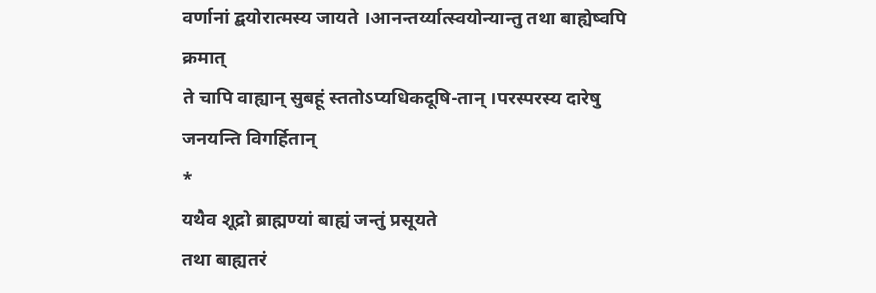वर्णानां द्बयोरात्मस्य जायते ।आनन्तर्य्यात्स्वयोन्यान्तु तथा बाह्येष्वपि क्रमात्
ते चापि वाह्यान् सुबहूं स्ततोऽप्यधिकदूषि-तान् ।परस्परस्य दारेषु जनयन्ति विगर्हितान्
*
यथैव शूद्रो ब्राह्मण्यां बाह्यं जन्तुं प्रसूयते
तथा बाह्यतरं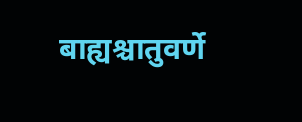बाह्यश्चातुवर्णे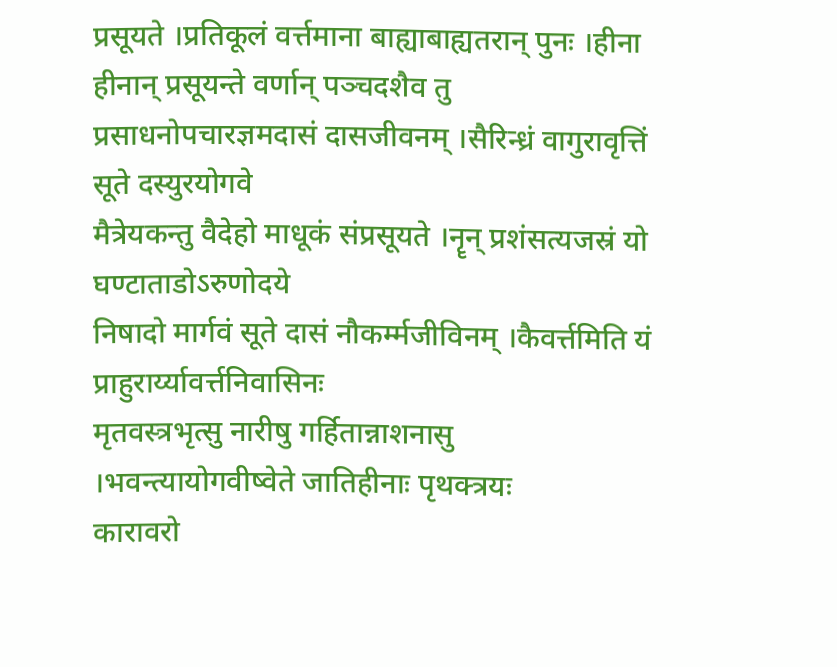प्रसूयते ।प्रतिकूलं वर्त्तमाना बाह्याबाह्यतरान् पुनः ।हीना हीनान् प्रसूयन्ते वर्णान् पञ्चदशैव तु
प्रसाधनोपचारज्ञमदासं दासजीवनम् ।सैरिन्ध्रं वागुरावृत्तिं सूते दस्युरयोगवे
मैत्रेयकन्तु वैदेहो माधूकं संप्रसूयते ।नॄन् प्रशंसत्यजस्रं यो घण्टाताडोऽरुणोदये
निषादो मार्गवं सूते दासं नौकर्म्मजीविनम् ।कैवर्त्तमिति यं प्राहुरार्य्यावर्त्तनिवासिनः
मृतवस्त्रभृत्सु नारीषु गर्हितान्नाशनासु ।भवन्त्यायोगवीष्वेते जातिहीनाः पृथक्त्रयः
कारावरो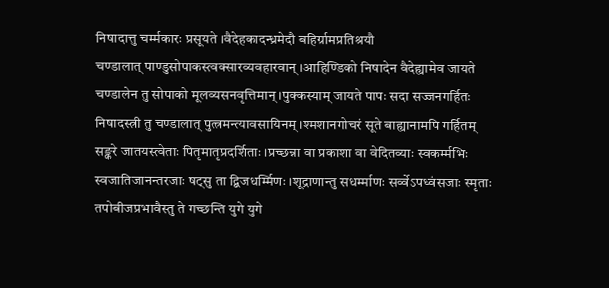निषादात्तु चर्म्मकारः प्रसूयते ।वैदेहकादन्ध्रमेदौ बहिर्ग्रामप्रतिश्रयौ
चण्डालात् पाण्डुसोपाकस्त्वक्सारव्यवहारवान् ।आहिण्डिको निषादेन वैदेह्यामेव जायते
चण्डालेन तु सोपाको मूलव्यसनवृत्तिमान् ।पुक्कस्याम् जायते पापः सदा सज्जनगर्हितः
निषादस्त्री तु चण्डालात् पुत्त्रमन्त्यावसायिनम् ।श्मशानगोचरं सूते बाह्यानामपि गर्हितम्
सङ्करे जातयस्त्वेताः पितृमातृप्रदर्शिताः ।प्रच्छन्ना वा प्रकाशा वा वेदितव्याः स्वकर्म्मभिः
स्वजातिजानन्तरजाः षट्सु ता द्बिजधर्म्मिणः ।शूद्राणान्तु सधर्म्माणः सर्व्वेऽपध्वंसजाः स्मृताः
तपोबीजप्रभावैस्तु ते गच्छन्ति युगे युगे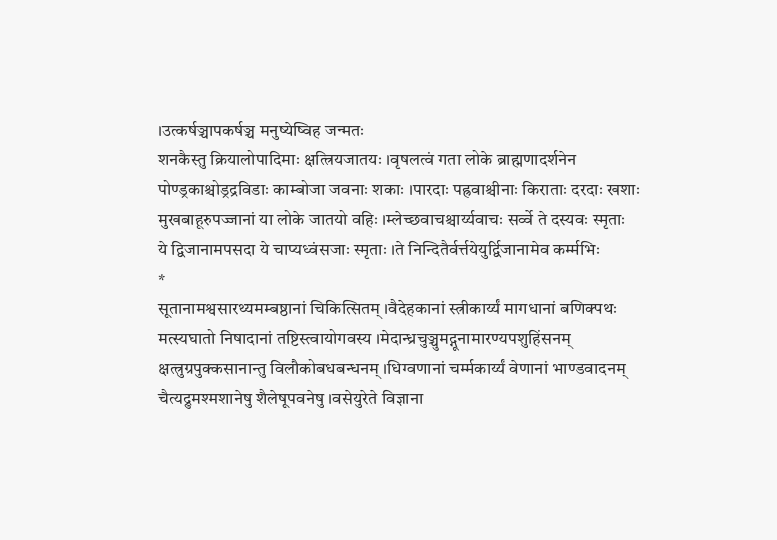।उत्कर्षञ्चापकर्षञ्च मनुष्येष्विह जन्मतः
शनकैस्तु क्रियालोपादिमाः क्षत्त्रियजातयः ।वृषलत्वं गता लोके ब्राह्मणादर्शनेन
पोण्ड्रकाश्चोड्रद्रविडाः काम्बोजा जवनाः शकाः ।पारदाः पह्रवाश्चीनाः किराताः दरदाः खशाः
मुखबाहूरुपज्जानां या लोके जातयो वहिः ।म्लेच्छवाचश्चार्य्यवाचः सर्व्वे ते दस्यवः स्मृताः
ये द्विजानामपसदा ये चाप्यध्वंसजाः स्मृताः ।ते निन्दितैर्वर्त्तयेयुर्द्विजानामेव कर्म्मभिः
*
सूतानामश्वसारथ्यमम्बष्ठानां चिकित्सितम् ।वैदेहकानां स्त्रीकार्य्यं मागधानां बणिक्पथः
मत्स्यघातो निषादानां तष्टिस्त्वायोगवस्य ।मेदान्ध्रचुञ्चुमद्गूनामारण्यपशुहिंसनम्
क्षत्त्रुग्रपुक्कसानान्तु विलौकोबधबन्धनम् ।धिग्वणानां चर्म्मकार्य्यं वेणानां भाण्डवादनम्
चैत्यद्रुमश्मशानेषु शैलेषूपवनेषु ।वसेयुरेते विज्ञाना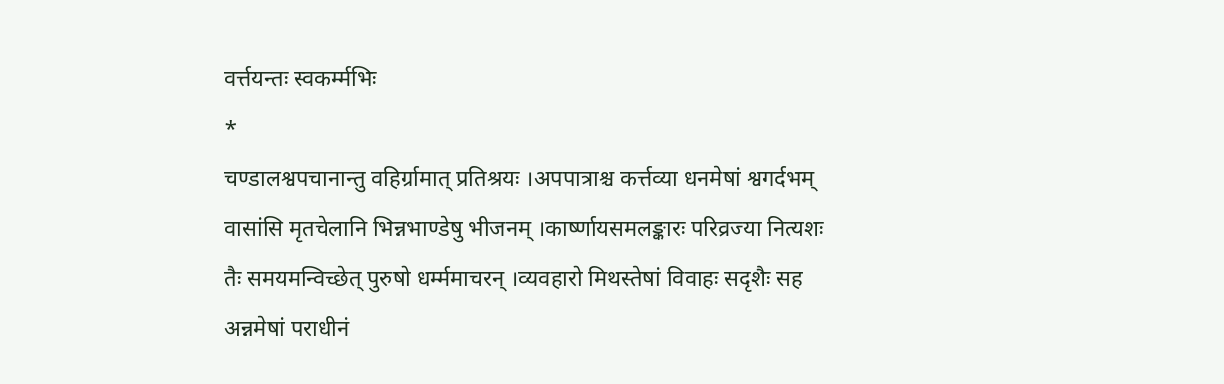वर्त्तयन्तः स्वकर्म्मभिः
*
चण्डालश्वपचानान्तु वहिर्ग्रामात् प्रतिश्रयः ।अपपात्राश्च कर्त्तव्या धनमेषां श्वगर्दभम्
वासांसि मृतचेलानि भिन्नभाण्डेषु भीजनम् ।कार्ष्णायसमलङ्कारः परिव्रज्या नित्यशः
तैः समयमन्विच्छेत् पुरुषो धर्म्ममाचरन् ।व्यवहारो मिथस्तेषां विवाहः सदृशैः सह
अन्नमेषां पराधीनं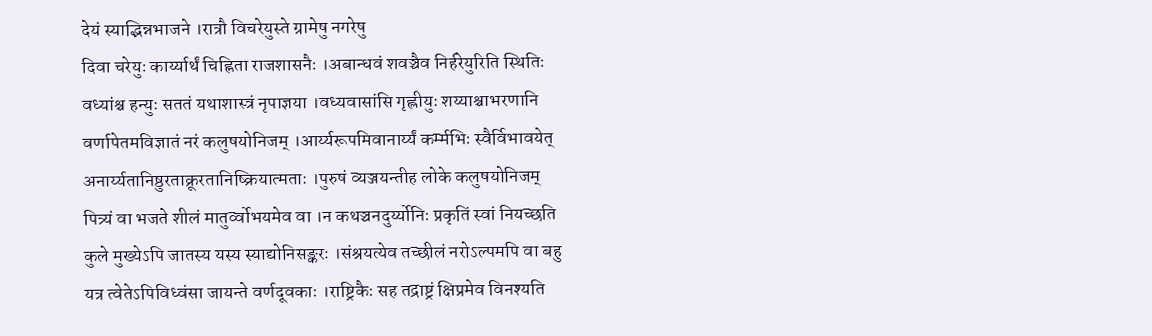देयं स्याद्भिन्नभाजने ।रात्रौ विचरेयुस्ते ग्रामेषु नगरेषु
दिवा चरेयुः कार्य्यार्थं चिह्निता राजशासनैः ।अबान्धवं शवञ्चैव निर्हरेयुरिति स्थितिः
वध्यांश्च हन्युः सततं यथाशास्त्रं नृपाज्ञया ।वध्यवासांसि गृह्लीयुः शय्याश्चाभरणानि
वर्णापेतमविज्ञातं नरं कलुषयोनिजम् ।आर्य्यरूपमिवानार्य्यं कर्म्मभिः स्वैर्विभावयेत्
अनार्य्यतानिष्ठुरताक्रूरतानिष्क्रियात्मताः ।पुरुषं व्यञ्जयन्तीह लोके कलुषयोनिजम्
पित्र्यं वा भजते शीलं मातुर्व्वोभयमेव वा ।न कथञ्चनदुर्य्योनिः प्रकृतिं स्वां नियच्छति
कुले मुख्येऽपि जातस्य यस्य स्याद्योनिसङ्करः ।संश्रयत्येव तच्छीलं नरोऽल्पमपि वा बहु
यत्र त्वेतेऽपिविध्वंसा जायन्ते वर्णदूवकाः ।राष्ट्रिकैः सह तद्राष्ट्रं क्षिप्रमेव विनश्यति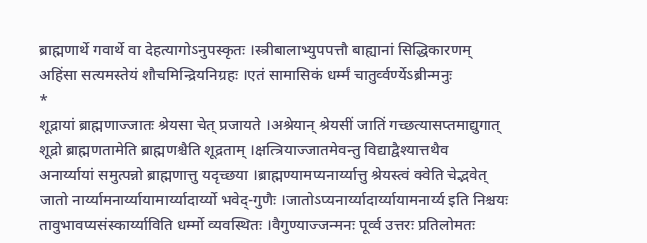ब्राह्मणार्थे गवार्थे वा देहत्यागोऽनुपस्कृतः ।स्त्रीबालाभ्युपपत्तौ बाह्यानां सिद्धिकारणम्
अहिंसा सत्यमस्तेयं शौचमिन्द्रियनिग्रहः ।एतं सामासिकं धर्म्मं चातुर्व्वर्ण्येऽब्रीन्मनुः
*
शूद्रायां ब्राह्मणाज्जातः श्रेयसा चेत् प्रजायते ।अश्रेयान् श्रेयसीं जातिं गच्छत्यासप्तमाद्युगात्
शूद्रो ब्राह्मणतामेति ब्राह्मणश्चैति शूद्रताम् ।क्षत्त्रियाज्जातमेवन्तु विद्याद्वैश्यात्तथैव
अनार्य्यायां समुत्पन्नो ब्राह्मणात्तु यदृच्छया ।ब्राह्मण्यामप्यनार्य्यात्तु श्रेयस्त्वं क्वेति चेद्भवेत्
जातो नार्य्यामनार्य्यायामार्य्यादार्य्यो भवेद्-गुणैः ।जातोऽप्यनार्य्यादार्य्यायामनार्य्य इति निश्चयः
तावुभावप्यसंस्कार्य्याविति धर्म्मो व्यवस्थितः ।वैगुण्याज्जन्मनः पूर्व्व उत्तरः प्रतिलोमतः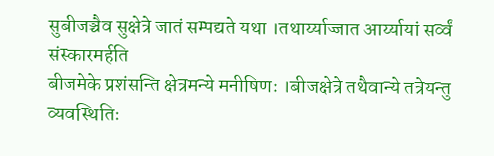सुबीजञ्चैव सुक्षेत्रे जातं सम्पद्यते यथा ।तथार्य्याज्जात आर्य्यायां सर्व्वं संस्कारमर्हति
बीजमेके प्रशंसन्ति क्षेत्रमन्ये मनीषिणः ।बीजक्षेत्रे तथैवान्ये तत्रेयन्तु व्यवस्थितिः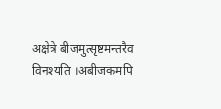अक्षेत्रे बीजमुत्सृष्टमन्तरैव विनश्यति ।अबीजकमपि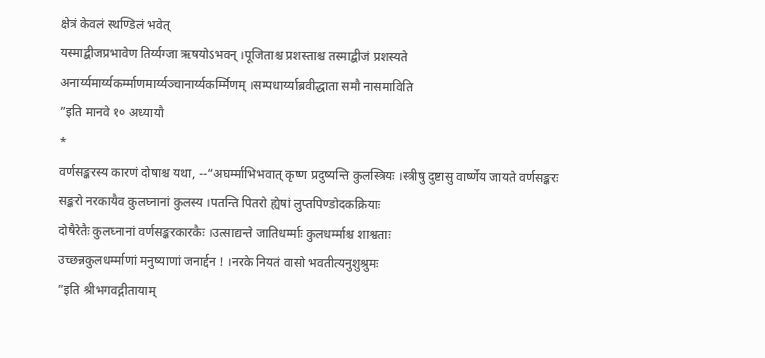क्षेत्रं केवलं स्थण्डिलं भवेत्
यस्माद्बीजप्रभावेण तिर्य्यग्जा ऋषयोऽभवन् ।पूजिताश्च प्रशस्ताश्च तस्माद्बीजं प्रशस्यते
अनार्य्यमार्य्यकर्म्माणमार्य्यञ्चानार्य्यकर्म्मिणम् ।सम्पधार्य्याब्रवीद्धाता समौ नासमाविति
”इति मानवे १० अध्यायौ
*
वर्णसङ्करस्य कारणं दोषाश्च यथा, --“अघर्म्माभिभवात् कृष्ण प्रदुष्यन्ति कुलस्त्रियः ।स्त्रीषु दुष्टासु वार्ष्णेय जायते वर्णसङ्करः
सङ्करो नरकायैव कुलघ्नानां कुलस्य ।पतन्ति पितरो ह्येषां लुप्तपिण्डोदकक्रियाः
दोषैरेतैः कुलघ्नानां वर्णसङ्करकारकैः ।उत्साद्यन्ते जातिधर्म्माः कुलधर्म्माश्च शाश्वताः
उच्छन्नकुलधर्म्माणां मनुष्याणां जनार्द्दन ! ।नरके नियतं वासो भवतीत्यनुशुश्रुमः
”इति श्रीभगवद्गीतायाम्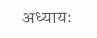अध्यायः